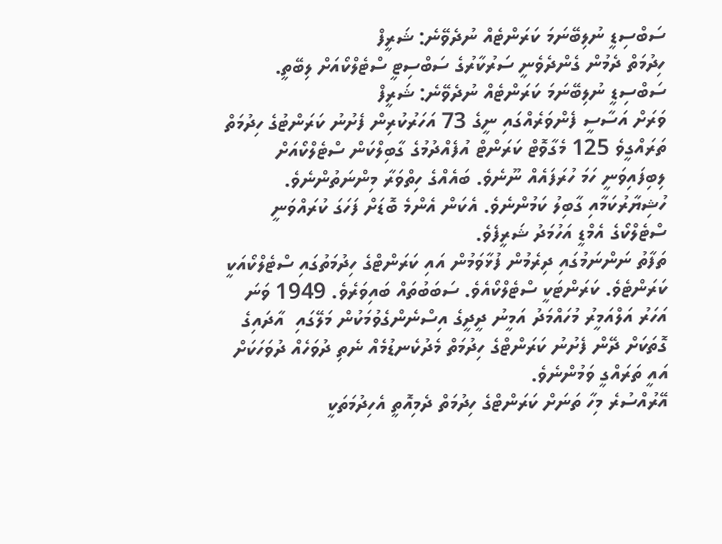ސަބްސިޑީ ނުލިބޭނަމަ ކަރަންޓެއް ނުދެވޭނެ: ޝަރީފް
ހިދުމަތް ދެމުން ގެންދެވެނީ ސަރުކާރުގެ ސަބްސިޓީ ސްޓެލްކޯއަށް ލިބޭތީ.
ސަބްސިޑީ ނުލިބޭނަމަ ކަރަންޓެއް ނުދެވޭނެ: ޝަރީފް
ވަރަށް އަސާސީ ފެންވަރެއްގައި ނީގެ 73 އަހަރުކުރިން ފެށުނު ކަރަންޓުގެ ހިދުމަތް ތަރައްގީވެ 125 މެގާވޮޓް ކަރަންޓް އުފެއްދުމުގެ ގާބިލްކަން ސްޓެލްކޯއަށް ލިބިފައިވަނީ ހަމަ ހުރަފައެއް ނޫނެވެ. ބައެއްގެ ހިތްވަރާ މިންނަތުންނެވެ. ހުޝިޔާރުކަމާއި ގާބިލު ކަމުންނެވެ. އެކަން އެންމެ ބޮޑަށް ފަހަގަ ކުރައްވަނީ ސްޓެލްކޯގެ އެމްޑީ އަހުމަދު ޝަރީފެވެ.
ތަފާތު ނަންނަމުގައި ދިރެމުން ފުޅާވަމުން އައި ކަރަންޓްގެ ހިދުމަތުގައި ސްޓެލްކޯއަކީ ކަރަންޓެވެ. ކަރަންޓަކީ ސްޓެލްކޯއެވެ. ސަބަބުތައް ބައިވަރެވެ. 1949 ވަނަ އަހަރު އަލްއަމީރު މުހައްމަދު އަމީނު ދީދީގެ އިސްނެންގެވުމަކުން މަލޭގައި  އާދައިގެ ގޮތަކަށް ދޭން ފެށުނު ކަރަންޓްގެ ހިދުމަތް މެދުކެނޑުމެއް ނެތި ދުވަހެއް ދުވަހަކަށް އައީ ތަރައްގީ ވަމުންނެވެ.
އޭރުއްސުރެ މިހާ ތަނަށް ކަރަންޓްގެ ހިދުމަތް ދެމިއޮތީ އެހިދުމަތަކީ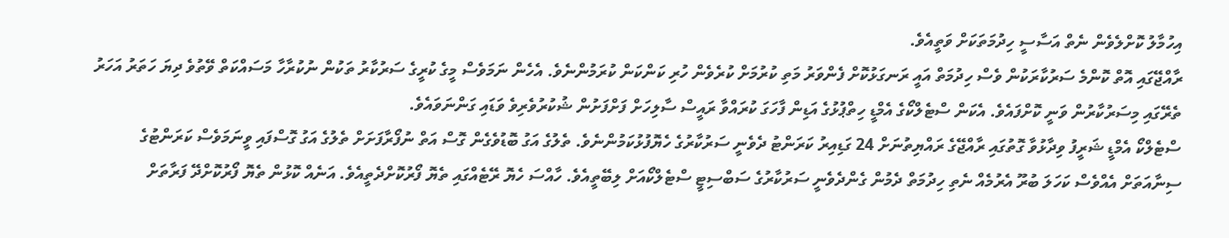އިހުމާލު ކޮށްލެވެން ނެތް އަސާސީ ހިދުމަތަކަށް ވަތީއެވެ.
ރާއްޖޭގައި އޮތް ކޮންމެ ސަރުކާރަކުން ވެސް ހިދުމަތް އައީ ރަނގަޅުކޮށް ފެންވަރު މަތި ކުރުމަށް ކުރެވެން ހުރި ކަންކަން ކުރަމުންނެވެ. އެހެން ނަމަވެސް މީގެ ކުރީގެ ސަރުކާރު ތަކުން ނުކުރާހާ މަސައްކަތް ވޭތުވެ ދިޔަ ހަތަރު އަހަރު ތެރޭގައި މިސަރުކާރުން ވަނީ ކޮށްފައެވެ. އެކަން ސްޓެލްކޯގެ އެމްޑީ ހިތްޕުޅުގެ އަޑިން ފާހަގަ ކުރައްވާ ރައީސް ސާލިހަށް ފަށްފަށުން ޝުކުރުވެރިވެ ވަޑައި ގަންނަވައެވެ.
ސްޓެލްކޯ އެމްޑީ ޝަރީފު ވިދާޅުވާ ގޮތުގައި ރާއްޖޭގެ ރައްޔިތުނަށް 24 ގަޑިއިރު ކަރަންޓު ދެވެނީ ސަރުކާރުގެ ހެޔޮފުޅުކަމުންނެވެ. ތެލުގެ އަގު ބޮޑުވެގެން ގޮސް އަތް ނުފޯރާފަށަށް ތެލުގެ އަގު ގޮސްފައި ވީނަމަވެސް ކަރަންޓުގެ ސިނާއަތަށް އެއްވެސް ކަހަލަ ބުރޫ އެރުމެއް ނެތި ހިދުމަތް ދެމުން ގެންދެވެނީ ސަރުކާރުގެ ސަބްސިޓީ ސްޓެލްކޯއަށް ލިބޭތީއެވެ. ހާއްސަ ހެޔޮ ރޭޓެއްގައި ތެޔޮ ފޯރުކޮށްދެތީއެވެ. އަނެއް ކޮޅުން ތެޔޮ ފޯރުކޮށްދޭ ފަރާތަށް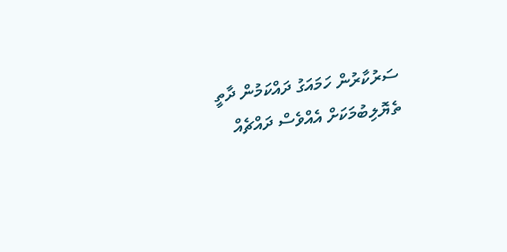ސަރުކާރުން ހަމައަގު ދައްކަމުން ދާތީ ތެޔޮލިބުމަކަށް އެއްވެސް ދައްޗެއް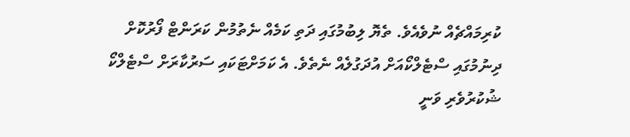ކުރިމައްޗެއް ނުވެއެވެ. ތެޔޮ ލިބުމުގައި ދަތި ކަމެއް ނެތުމުން ކަރަންޓް ފޯރުކޮށް ދިނުމުގައި ސްޓެލްކޯއަށް އުދަގުލެއް ނެތެވެ. އެ ކަމަށްޓަކައި ސަރުކާރަށް ސްޓެލްކޯ ޝުކުރުވެރި ވަނީ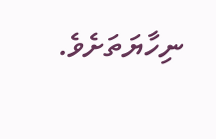ނިހާޔަތަށެވެ.